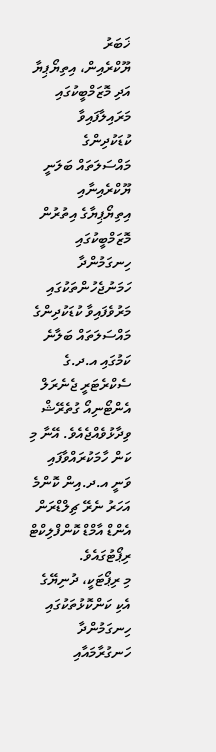ޚަބަރު
ޔޫކްރެއިން، އިތިޔޯޕިޔާ އަދި މޮޒަމްބީކުގައި މަރައިލާފައިވާ ކުޑަކުދިންގެ މައްސަލަތައް ބަލަނީ
ޔޫކްރެއިނާއި އިތިޔޯޕިޔާގެ އިތުރުން މޮޒަމްބީކުގައި ހިނގަމުންދާ ހަމަނުޖެހުންތަކުގައި މަރުވެފައިވާ ކުޑަކުދިންގެ މައްސަލަތައް ބަލާނެ ކަމުގައި އ.ދ.ގެ ސެކްރެޓަރީ ޖެނެރަލް އެންޓޯނިއޯ ގުތެރޭޝް ވިދާޅުވެއްޖެއެވެ. އޭނާ މި ކަން ހާމަކުރައްވާފައި ވަނީ އ.ދ.އިން ކޮންމެ އަހަރު ނެރޭ ޗިލްޑްރަން އެންޑް އާމްޑް ކޮންފްލިކްޓް ރިޕޯޓުގައެވެ.
މި ރިޕޯޓަކީ، ދުނިޔޭގެ އެކި ކަންކޮޅުތަކުގައި ހިނގަމުންދާ ހަނގުރާމައާއި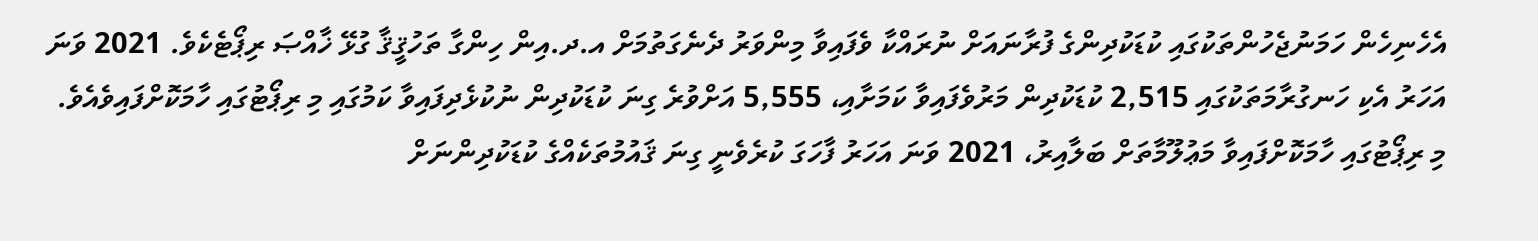އެހެނިހެން ހަމަނުޖެހުންތަކުގައި ކުޑަކުދިންގެ ފުރާނައަށް ނުރައްކާ ވެފައިވާ މިންވަރު ދެނެގަތުމަށް އ.ދ.އިން ހިންގާ ތަހުޤީޤާ ގުޅޭ ޚާއްޞަ ރިޕޯޓެކެވެ. 2021 ވަނަ އަހަރު އެކި ހަނގުރާމަތަކުގައި 2,515 ކުޑަކުދިން މަރުވެފައިވާ ކަމަށާއި، 5,555 އަށްވުރެ ގިނަ ކުޑަކުދިން ނުކުޅެދިފައިވާ ކަމުގައި މި ރިޕޯޓުގައި ހާމަކޮށްފައިވެއެވެ.
މި ރިޕޯޓުގައި ހާމަކޮށްފައިވާ މަޢުލޫމާތަށް ބަލާއިރު، 2021 ވަނަ އަހަރު ފާހަގަ ކުރެވެނީ ގިނަ ޤައުމުތަކެއްގެ ކުޑަކުދިންނަށް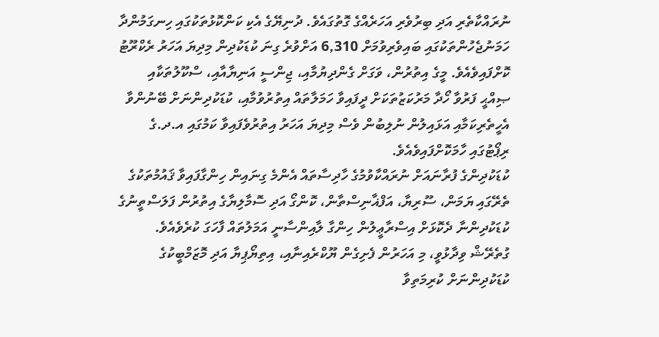ނުރައްކާތެރި އަދި ބިރުވެރި އަހަރެއްގެ ގޮތުގައެވެ. ދުނިޔޭގެ އެކި ކަންކޮޅުތަކުގައި ހިނގަމުންދާ ހަމަނުޖެހުންތަކުގައި ބައިވެރިވުމަށް 6,310 އަށްވުރެ ގިނަ ކުޑަކުދިން މިދިޔަ އަހަރު ރެކްރޫޓު ކޮށްފައިވެއެވެ. މީގެ އިތުރުން، ވަގަށް ގެންދިޔުމާއި، ޖިންސީ އަނިޔާއާއި، ސްކޫލުތަކާއި ޞިއްޙީ ފަރުވާ ހޯދާ މަރުކަޒުތަކަށް ދީފައިވާ ހަމަލާތައް އިތުރުވުމާއި، ކުޑަކުދިންނަށް ބޭނުންވާ އެހީތެރިކަމާއި އަޅައިލުން ނުލިބުން ވެސް މިދިޔަ އަހަރު އިތުރުވެފައިވާ ކަމުގައި އ.ދ.ގެ ރިޕޯޓުގައި ހާމަކޮށްފައިވެއެވެ.
ކުޑަކުދިންގެ ފުރާނައަށް ނުރައްކާވުމުގެ ހާދިސާތައް އެންމެ ގިނައިން ހިންގާފައިވާ ޤައުމުތަކުގެ ތެރޭގައި ޔަމަން، ސޫރިޔާ، އަފްޣާނިސްތާން، ކޮންގޯ އަދި ސޮމާލިޔާގެ އިތުރުން ފަލަސްތީނުގެ ކުޑަކުދިންނާ ދެކޮޅަށް އިސްރާޢީލުން ހިންގާ ލާއިންސާނީ އަމަލުތައް ފާހަގަ ކުރެވެއެވެ. ގުތެރޭޝް ވިދާޅުވީ، މި އަހަރުން ފެށިގެން ޔޫކްރެއިނާއި، އިތިޔޯޕިޔާ އަދި މޮޒަމްބީކުގެ ކުޑަކުދިންނަށް ކުރިމަތިވާ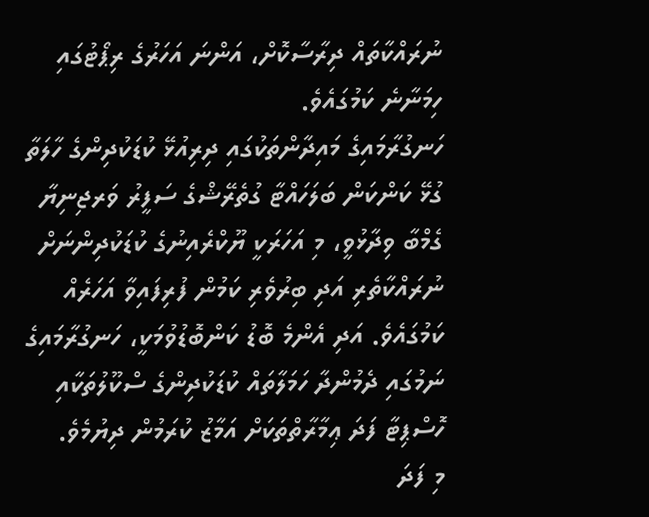ނުރައްކާތައް ދިރާސާކޮށް، އަންނަ އަހަރުގެ ރިޕޯޓުގައި ހިމަނާނެ ކަމުގައެވެ.
ހަނގުރާމައިގެ މައިދާންތަކުގައި ދިރިއުޅޭ ކުޑަކުދިންގެ ހާލަތާ ގުޅޭ ކަންކަން ބަލަހައްޓާ ގުތެރޭޝްގެ ސަފީރު ވަރޖިނިޔާ ގެމްބާ ވިދާޅުވީ، މި އަހަރަކީ ޔޫކްރެއިނުގެ ކުޑަކުދިންނަށް ނުރައްކާތެރި އަދި ބިރުވެރި ކަމުން ފުރިފައިވާ އަހަރެއް ކަމުގައެވެ. އަދި އެންމެ ބޮޑު ކަންބޮޑުވުމަކީ، ހަނގުރާމައިގެ ނަމުގައި ދެމުންދާ ހަމަލާތައް ކުޑަކުދިންގެ ސްކޫލުތަކާއި ހޮސްޕިޓާ ފަދަ ޢިމާރާތްތަކަށް އަމާޒު ކުރަމުން ދިޔުމެވެ.
މި ފަދަ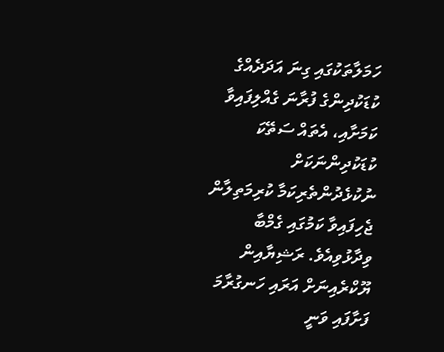ހަމަލާތަކުގައި ގިނަ އަދަދެއްގެ ކުޑަކުދިންގެ ފުރާނަ ގެއްލިފައިވާ ކަމަށާއި، އެތައް ސަތޭކަ ކުޑަކުދިންނަކަށް ނުކުޅެދުންތެރިކަމާ ކުރިމަތިލާން ޖެހިފައިވާ ކަމުގައި ގެމްބާ ވިދާޅުވިއެވެ. ރަޝިޔާއިން ޔޫކްރެއިނަށް އަރައި ހަނގުރާމަ ފަށާފައި ވަނީ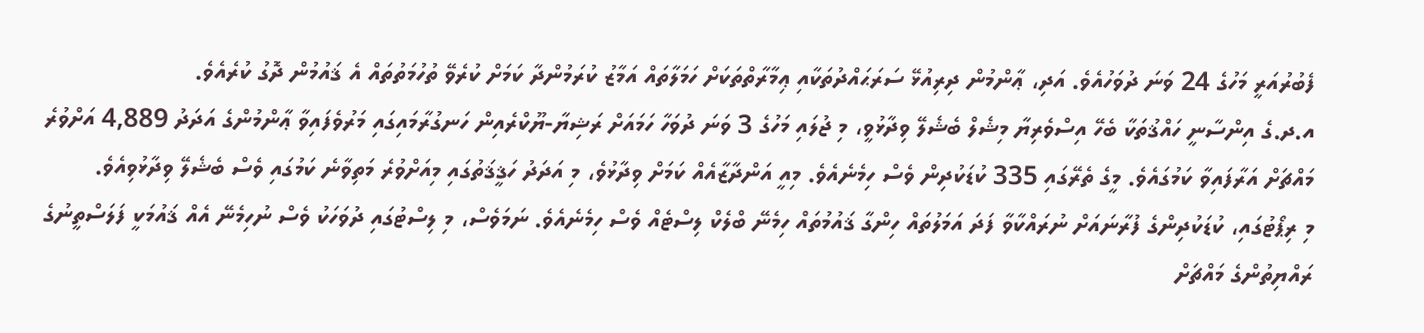ފެބުރުއަރީ މަހުގެ 24 ވަނަ ދުވަހުއެވެ. އަދި، ޢާންމުން ދިރިއުޅޭ ސަރަޙައްދުތަކާއި ޢިމާރާތްތަކަށް ހަމަލާތައް އަމާޒު ކުރަމުންދާ ކަމަށް ކުރެވޭ ތުހުމަތުތައް އެ ޤައުމުން ދޮގު ކުރެއެވެ.
އ.ދ.ގެ އިންސާނީ ހައްޤުތަކާ ބެހޭ އިސްވެރިޔާ މިޝެލް ބެޝެލޭ ވިދާޅުވީ، މި ޖުލައި މަހުގެ 3 ވަނަ ދުވަހާ ހަމައަށް ރަޝިޔާ-ޔޫކްރެއިން ހަނގުރާމައިގައި މަރުވެފައިވާ ޢާންމުންގެ އަދަދު 4,889 އަށްވުރެ މައްޗަށް އަރާފައިވާ ކަމުގައެވެ. މީގެ ތެރޭގައި 335 ކުޑަކުދިން ވެސް ހިމެނެއެވެ. މިއީ އަންދާޒާއެއް ކަމަށް ވިދާޅުވެ، މި އަދަދު ހަޤީޤަތުގައި މިއަށްވުރެ މަތިވާނެ ކަމުގައި ވެސް ބެޝެލޭ ވިދާޅުވިއެވެ.
މި ރިޕޯޓުގައި، ކުޑަކުދިންގެ ފުރާނައަށް ނުރައްކާވާ ފަދަ އަމަލުތައް ހިންގާ ޤައުމުތައް ހިމެނޭ ބްލެކް ލިސްޓެއް ވެސް ހިމެނެއެވެ. ނަމަވެސް، މި ލިސްޓުގައި ދުވަހަކު ވެސް ނުހިމެނޭ އެއް ޤައުމަކީ ފަލަސްތީނުގެ ރައްޔިތުންގެ މައްޗަށް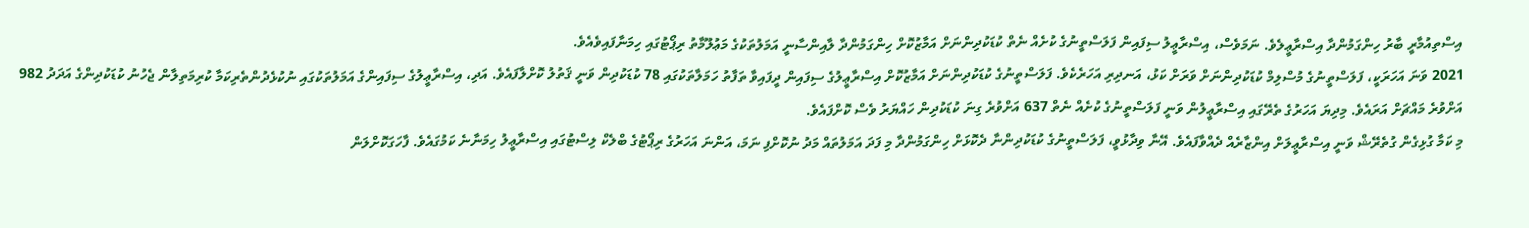އިސްތިއުމާރީ ބާރު ހިންގަމުންދާ އިސްރާޢީލެވެ. ނަމަވެސް، އިސްރާޢީލު ސިފައިން ފަލަސްތީނުގެ ކުށެއް ނެތް ކުޑަކުދިންނަށް އަމާޒުކޮށް ހިންގަމުންދާ ލާއިންސާނީ އަމަލުތަކުގެ މަޢުލޫމާތު ރިޕޯޓުގައި ހިމަނާފައިވެއެވެ.
2021 ވަނަ އަހަރަކީ، ފަލަސްތީނުގެ މުސްލިމް ކުޑަކުދިންނަށް ވަރަށް ކަޅު، އަނދިރި އަހަރެކެވެ. ފަލަސްތީނުގެ ކުޑަކުދިންނަށް އަމާޒުކޮށް އިސްރާޢީލުގެ ސިފައިން ދީފައިވާ ތަފާތު ހަމަލާތަކުގައި 78 ކުޑަކުދިން ވަނީ ޤަތުލު ކޮށްލާފައެވެ. އަދި، އިސްރާޢީލުގެ ސިފައިންގެ އަމަލުތަކުގައި ނުކުޅެދުންތެރިކަމާ ކުރިމަތިލާން ޖެހުނު ކުޑަކުދިންގެ އަދަދު 982 އަށްވުރެ މައްޗަށް އަރައެވެ. މިދިޔަ އަހަރުގެ ތެރޭގައި އިސްރާޢީލުން ވަނީ ފަލަސްތީނުގެ ކުށެއް ނެތް 637 އަށްވުރެ ގިނަ ކުޑަކުދިން ހައްޔަރު ވެސް ކޮށްފައެވެ.
މި ކަމާ ގުޅިގެން ގުތެރޭޝް ވަނީ އިސްރާޢީލަށް އިންޒާރެއް ދެއްވާފައެވެ. އޭނާ ވިދާޅުވީ، ފަލަސްތީނުގެ ކުޑަކުދިންނާ ދެކޮޅަށް ހިންގަމުންދާ މި ފަދަ އަމަލުތައް މަދު ނުކޮށްފި ނަމަ، އަންނަ އަހަރުގެ ރިޕޯޓުގެ ބްލެކް ލިސްޓުގައި އިސްރާޢީލު ހިމަނާނެ ކަމުގައެވެ. ފާހަގަކޮށްލަން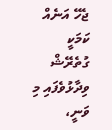ޖެހޭ އަނެއް ކަމަކީ ގުތެރޭޝް ވިދާޅުވެފައި މި ވަނީ،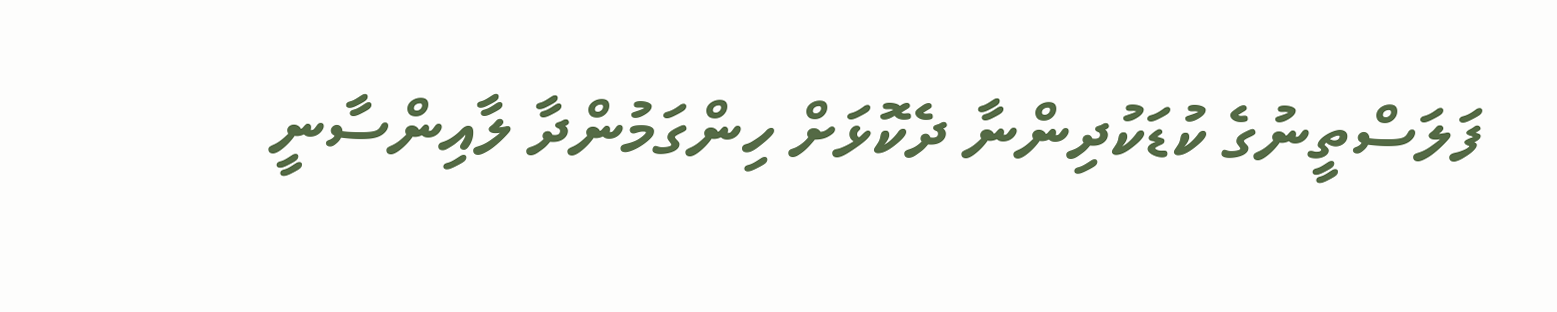ފަލަސްތީނުގެ ކުޑަކުދިންނާ ދެކޮޅަށް ހިންގަމުންދާ ލާއިންސާނީ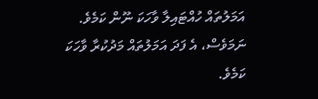އަމަލުތައް ހުއްޓައިލާ ވާހަކަ ނޫން ކަމެވެ. ނަމަވެސް، އެ ފަދަ އަމަލުތައް މަދުކުރާ ވާހަކަ ކަމެވެ.